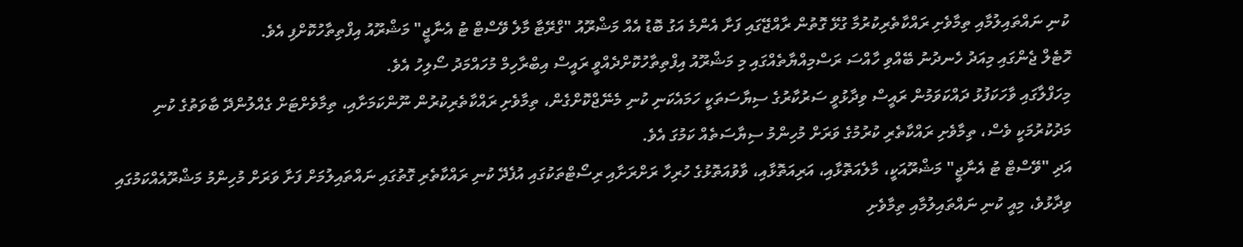ކުނި ނައްތައިލުމާއި ތިމާވެށި ރައްކާތެރިކުރުމާ ގުޅޭ ގޮތުން ރާއްޖޭގައި ފަށާ އެންމެ އަގު ބޮޑު އެއް މަޝްރޫއު "ގްރޭޓާ މާލެ ވޭސްޓް ޓު އެނާޖީ" މަޝްރޫއު އިފްތިތާހުކޮށްފި އެވެ.
ހޮޓެލް ޖެންގައި މިއަދު ހެނދުނު ބޭއްވި ހާއްސަ ރަސްމިއްޔާތެއްގައި މި މަޝްރޫއު އިފްތިތާހުކޮށްދެއްވީ ރައީސް އިބްރާހިމް މުހައްމަދު ސޯލިހު އެވެ.
މިހަފްލާގައި ވާހަކަފުޅު ދައްކަވަމުން ރައީސް ވިދާޅުވީ ސަރުކާރުގެ ސިޔާސަތަކީ ހަމައެކަނި ކުނި މެނޭޖްކޮށްގެން، ތިމާވެށި ރައްކާތެރިކުރުން ނޫންކަމަށާއި، ތިމާވެށްޓަށް ގެއްލުންދޭ ބާވަތުގެ ކުނި މަދުކުރުމަކީ ވެސް، ތިމާވެށި ރައްކާތެރި ކުރުމުގެ ވަރަށް މުހިންމު ސިޔާސަތެއް ކަމުގަ އެވެ.
އަދި "ވޭސްޓް ޓު އެނާޖީ" މަޝްރޫއަކީ، މާލެއަތޮޅާއި، އަރިއަތޮޅާއި، ވާވުއަތޮޅުގެ ހުރިހާ ރަށްރަށާއި ރިސޯޓްތަކުގައި އުފެދޭ ކުނި ރައްކާތެރި ގޮތުގައި ނައްތައިލުމަށް ފަށާ ވަރަށް މުހިންމު މަޝްރޫއެއްކަމުގައި ވިދާޅުވެ، މިއީ ކުނި ނައްތައިލުމާއި ތިމާވެށި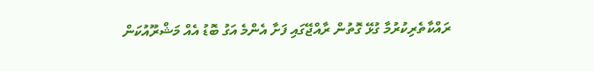ރައްކާތެރިކުރުމާ ގުޅޭ ގޮތުން ރާއްޖޭގައި ފަށާ އެންމެ އަގު ބޮޑު އެއް މަޝްރޫއުކަން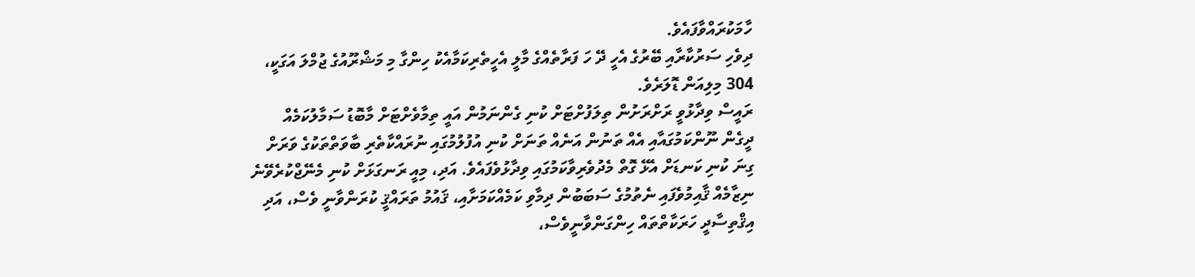ހާމަކުރައްވާފައެވެ.
ދިވެހި ސަރުކާރާއި ބޭރުގެ އެހީ ދޭ ހަ ފަރާތެއްގެ މާލީ އެހީތެރިކަމާއެކު ހިންގާ މި މަޝްރޫއުގެ ޖުމްލަ އަގަކީ، 304 މިލިއަން ޑޮލަރެވެ.
ރައީސް ވިދާޅުވީ ރަށްރަށުން ތިލަފުށްޓަށް ކުނި ގެންނަމުން އައީ ތިމާވެށްޓަށް މާބޮޑު ސަމާލުކަމެއް ދީގެން ނޫންކަމުގައާއި އެއް ތަނުން އަނެއް ތަނަށް ކުނި އުފުލުމުގައި ނުރައްކާތެރި ބާވަތްތަކުގެ ވަރަށް ގިނަ ކުނި ކަނޑަށް އެޅޭ ގޮތް މެދުވެރިވާކަމުގައި ވިދާޅުވެފައެވެ. އަދި، މިއީ ރަނގަޅަށް ކުނި މެނޭޖްކުރެވޭނެ ނިޒާމެއް ޤާއިމުވެފައި ނެތުމުގެ ސަބަބުން ދިމާވި ކަމެއްކަމަށާއި، ޤައުމު ތަރައްޤީ ކުރަންވާނީ ވެސް، އަދި އިޤްތިސާދީ ހަރަކާތްތައް ހިންގަންވާނީވެސް،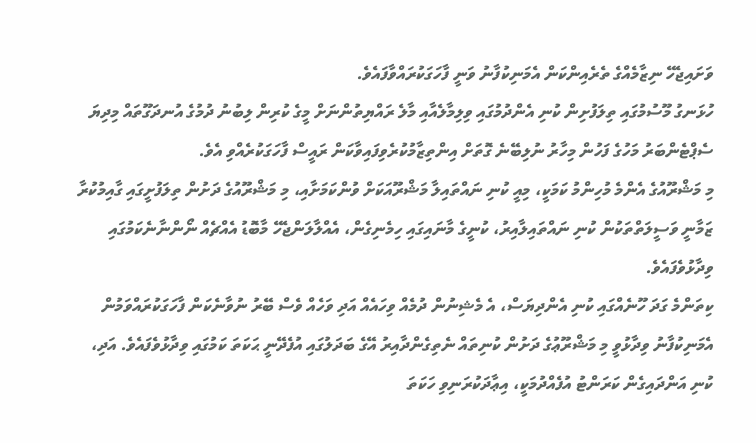ވަށައިޖެހޭ ނިޒާމެއްގެ ތެރެއިންކަން އެމަނިކުފާނު ވަނީ ފާހަގަކުރައްވާފައެވެ.
ހުޅަނގު މޫސުމުގައި ތިލަފުށިން ކުނި އެންދުމުގައި ވިލިމާލެއާއި މާލެ ރައްޔިތުންނަށް މީގެ ކުރިން ލިބުނު ދުމުގެ އުނދަގޫތައް މިދިޔަ ސެޕްޓެންބަރު މަހުގެ ފަހުން މިހާރު ނުލިބޭނެ ގޮތަށް އިންތިޒާމުކުރެވިފައިވާކަން ރައީސް ފާހަގަކުރެއްވި އެވެ.
މި މަޝްރޫއުގެ އެންމެ މުހިންމު ކަމަކީ، މިއީ ކުނި ނައްތައިލާ މަޝްރޫއަކަށް ވުންކަމަށާއި، މި މަޝްރޫއުގެ ދަށުން ތިލަފުށީގައި ގާއިމުކުރާ ޒަމާނީ ވަސީލަތްތަކުން ކުނި ނައްތައިލާއިރު، ކުނީގެ މާނައިގައި ހިމެނިގެން، އެއްލާލަންޖެހޭ މާބޮޑު އެއްޗެއް ނޯންނާނެކަމުގައި ވިދާޅުވެފައެވެ.
ކިތަންމެ ގަދަ ހޫނެއްގައި ކުނި އެންދިޔަސް، އެ މެޝިނުން ދުމެއް ވިހައެއް އަދި ވަހެއް ވެސް ބޭރު ނުވާނެކަން ފާހަގަކުރައްވަމުން އެމަނިކުފާނު ވިދާޅުވީ މި މަޝްރޫޢުގެ ދަށުން ކުނިތައް ނެތިގެންދާއިރު އޭގެ ބަދަލުގައި އުފެދޭނީ ޙަކަތަ ކަމުގައި ވިދާޅުވެފައެވެ. އަދި، ކުނި އަންދައިގެން ކަރަންޓު އުފެއްދުމަކީ، އިޢާދަކުރަނިވި ހަކަތަ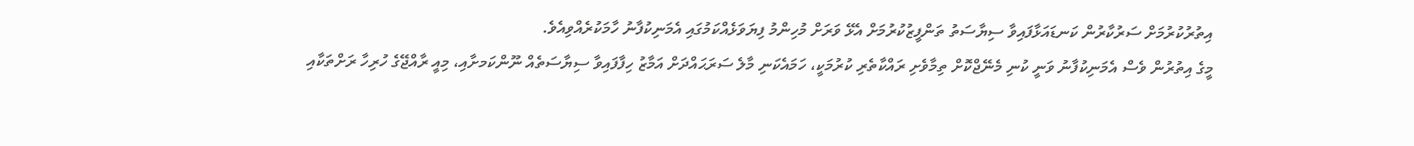އިތުރުކުރުމަށް ސަރުކާރުން ކަނޑައަޅާފައިވާ ސިޔާސަތު ތަންފީޒުކުރުމަށް އެޅޭ ވަރަށް މުހިންމު ފިޔަވަޅެއްކަމުގައި އެމަނިކުފާނު ހާމަކުރެއްވިއެވެ.
މީގެ އިތުރުން ވެސް އެމަނިކުފާނު ވަނީ ކުނި މެނޭޖްކޮށް ތިމާވެށި ރައްކާތެރި ކުރުމަކީ، ހަމައެކަނި މާލެ ސަރަޙައްދަށް އަމާޒު ހިފާފައިވާ ސިޔާސަތެއް ނޫންކަމށާއި، މިއީ ރާއްޖޭގެ ހުރިހާ ރަށްތަކާއި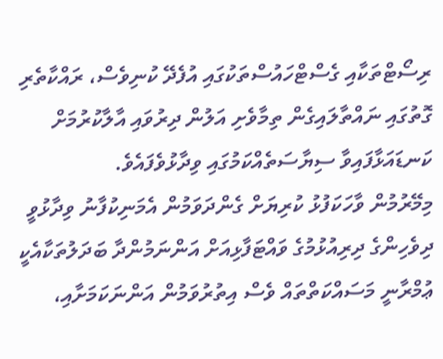ރިސޯޓްތަކާއި ގެސްޓްހައުސްތަކުގައި އުފެދޭ ކުނިވެސް، ރައްކާތެރި ގޮތުގައި ނައްތާލައިގެން ތިމާވެށި އަލުން ދިރުވައި އާލާކުރުމަށް ކަނޑައަޅާފައިވާ ސިޔާސަތެއްކަމުގައި ވިދާޅުވެފައެވެ.
މިމޭރުމުން ވާހަކަފުޅު ކުރިޔަށް ގެންދަވަމުން އެމަނިކުފާނު ވިދާޅުވީ ދިވެހިންގެ ދިރިއުޅުމުގެ ވައްޓަފާޅިއަށް އަންނަމުންދާ ބަދަލުތަކާއެކީ ޢުމްރާނީ މަސައްކަތްތައް ވެސް އިތުރުވަމުން އަންނަކަމަށާއި،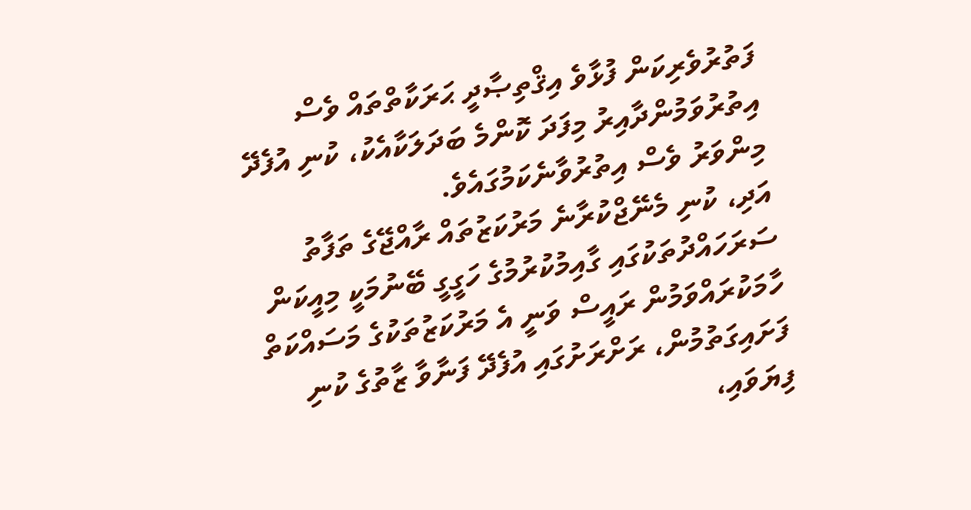ފަތުރުވެރިކަން ފުޅާވެ އިޤްތިޞާދީ ޙަރަކާތްތައް ވެސް އިތުރުވަމުންދާއިރު މިފަދަ ކޮންމެ ބަދަލަކާއެކު، ކުނި އުފެދޭ މިންވަރު ވެސް އިތުރުވާނެކަމުގައެވެ.
އަދި، ކުނި މެނޭޖްކުރާނެ މަރުކަޒުތައް ރާއްޖޭގެ ތަފާތު ސަރަހައްދުތަކުގައި ގާއިމުކުރުމުގެ ހަގީގީ ބޭނުމަކީ މިއީކަން ހާމަކުރައްވަމުން ރައީސް ވަނީ އެ މަރުކަޒުތަކުގެ މަސައްކަތް ފަށައިގަތުމުން، ރަށްރަށުގައި އުފެދޭ ފަނާވާ ޒާތުގެ ކުނި ފިޔަވައި،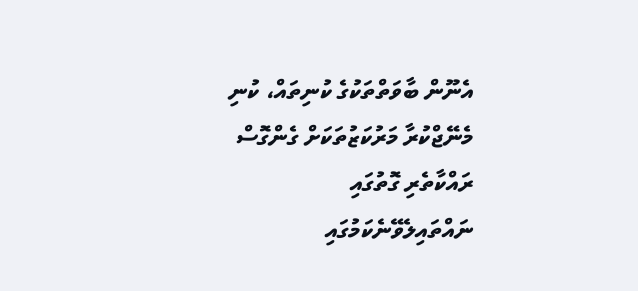އެނޫން ބާވަތްތަކުގެ ކުނިތައް، ކުނި މެނޭޖްކުރާ މަރުކަޒުތަކަށް ގެންގޮސް ރައްކާތެރި ގޮތުގައި ނައްތައިލެވޭނެކަމުގައި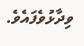ވިދާޅުވެފައެވެ.